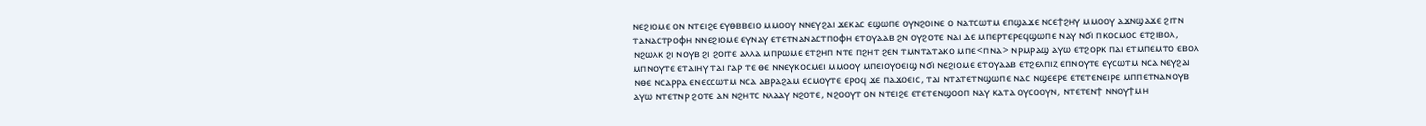ⲛⲉϩⲓⲟⲙⲉ ⲟⲛ ⲛⲧⲉⲓϩⲉ ⲉⲩⲑⲃⲃⲉⲓⲟ ⲙⲙⲟⲟⲩ ⲛⲛⲉⲩϩⲁⲓ ϫⲉⲕⲁⲥ ⲉϣⲱⲡⲉ ⲟⲩⲛϩⲟⲓⲛⲉ ⲟ ⲛⲁⲧⲥⲱⲧⲙ ⲉⲡϣⲁϫⲉ ⲛⲥⲉϯϩⲏⲩ ⲙⲙⲟⲟⲩ ⲁϫⲛϣⲁϫⲉ ϩⲓⲧⲛ ⲧⲁⲛⲁⲥⲧⲣⲟⲫⲏ ⲛⲛⲉϩⲓⲟⲙⲉ ⲉⲩⲛⲁⲩ ⲉⲧⲉⲧⲛⲁⲛⲁⲥⲧⲡⲟⲫⲏ ⲉⲧⲟⲩⲁⲁⲃ ϩⲛ ⲟⲩϩⲟⲧⲉ ⲛⲁⲓ ⲇⲉ ⲙⲡⲉⲣⲧⲉⲣⲉϥϣⲱⲡⲉ ⲛⲁⲩ ⲛϭⲓ ⲡⲕⲟⲥⲙⲟⲥ ⲉⲧϩⲓⲃⲟⲗ, ⲛϩⲱⲗⲕ ϩⲓ ⲛⲟⲩⲃ ϩⲓ ϩⲟⲓⲧⲉ ⲁⲗⲗⲁ ⲙⲡⲣⲱⲙⲉ ⲉⲧϩⲏⲡ ⲛⲧⲉ ⲡϩⲏⲧ ϩⲉⲛ ⲧⲙⲛⲧⲁⲧⲁⲕⲟ ⲙⲡⲉ<ⲡⲛⲁ> ⲛⲣⲙⲣⲁϣ ⲁⲩⲱ ⲉⲧϩⲟⲣⲕ ⲡⲁⲓ ⲉⲧⲙⲡⲉⲙⲧⲟ ⲉⲃⲟⲗ ⲙⲡⲛⲟⲩⲧⲉ ⲉⲧⲁⲓⲏⲩ ⲧⲁⲓ ⲅⲁⲣ ⲧⲉ ⲑⲉ ⲛⲛⲉⲩⲕⲟⲥⲙⲉⲓ ⲙⲙⲟⲟⲩ ⲙⲡⲉⲓⲟⲩⲟⲉⲓϣ ⲛϭⲓ ⲛⲉϩⲓⲟⲙⲉ ⲉⲧⲟⲩⲁⲁⲃ ⲉⲧϩⲉⲗⲡⲓⲍ ⲉⲡⲛⲟⲩⲧⲉ ⲉⲩⲥⲱⲧⲙ ⲛⲥⲁ ⲛⲉⲩϩⲁⲓ ⲛⲑⲉ ⲛⲥⲁⲣⲣⲁ ⲉⲛⲉⲥⲥⲱⲧⲙ ⲛⲥⲁ ⲁⲃⲣⲁϩⲁⲙ ⲉⲥⲙⲟⲩⲧⲉ ⲉⲣⲟϥ ϫⲉ ⲡⲁϫⲟⲉⲓⲥ, ⲧⲁⲓ ⲛⲧⲁⲧⲉⲧⲛϣⲱⲡⲉ ⲛⲁⲥ ⲛϣⲉⲉⲣⲉ ⲉⲧⲉⲧⲉⲛⲉⲓⲣⲉ ⲙⲡⲡⲉⲧⲛⲁⲛⲟⲩⲃ ⲁⲩⲱ ⲛⲧⲉⲧⲛⲣ ϩⲟⲧⲉ ⲁⲛ ⲛϩⲏⲧⲥ ⲛⲗⲁⲁⲩ ⲛϩⲟⲧⲉ, ⲛϩⲟⲟⲩⲧ ⲟⲛ ⲛⲧⲉⲓϩⲉ ⲉⲧⲉⲧⲉⲛϣⲟⲟⲡ ⲛⲁⲩ ⲕⲁⲧⲁ ⲟⲩⲥⲟⲟⲩⲛ, ⲛⲧⲉⲧⲉⲛϯ ⲛⲛⲟⲩϯⲙⲏ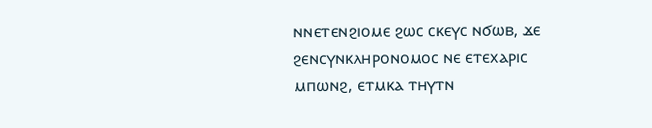ⲛⲛⲉⲧⲉⲛϩⲓⲟⲙⲉ ϩⲱⲥ ⲥⲕⲉⲩⲥ ⲛϭⲱⲃ, ϫⲉ ϩⲉⲛⲥⲩⲛⲕⲗⲏⲣⲟⲛⲟⲙⲟⲥ ⲛⲉ ⲉⲧⲉⲭⲁⲣⲓⲥ ⲙⲡⲱⲛϩ, ⲉⲧⲙⲕⲁ ⲧⲏⲩⲧⲛ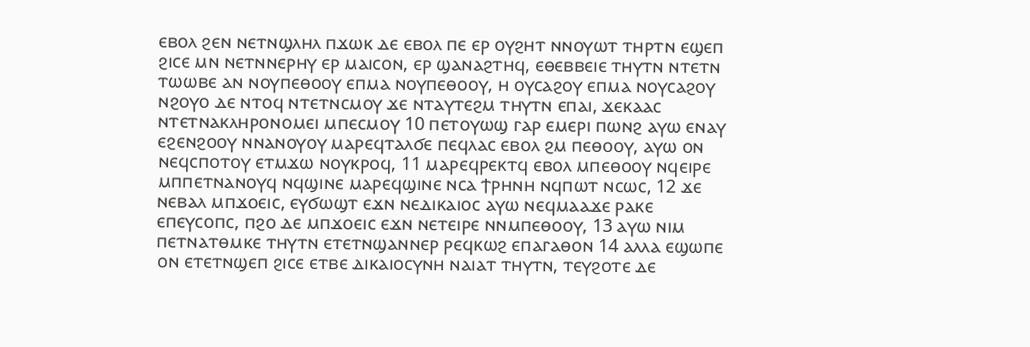ⲉⲃⲟⲗ ϩⲉⲛ ⲛⲉⲧⲛϣⲗⲏⲗ ⲡϫⲱⲕ ⲇⲉ ⲉⲃⲟⲗ ⲡⲉ ⲉⲣ ⲟⲩϩⲏⲧ ⲛⲛⲟⲩⲱⲧ ⲧⲏⲣⲧⲛ ⲉϣⲉⲡ ϩⲓⲥⲉ ⲙⲛ ⲛⲉⲧⲛⲛⲉⲣⲏⲩ ⲉⲣ ⲙⲁⲓⲥⲟⲛ, ⲉⲣ ϣⲁⲛⲁϩⲧⲏϥ, ⲉⲑⲉⲃⲃⲉⲓⲉ ⲧⲏⲩⲧⲛ ⲛⲧⲉⲧⲛ ⲧⲱⲱⲃⲉ ⲁⲛ ⲛⲟⲩⲡⲉⲑⲟⲟⲩ ⲉⲡⲙⲁ ⲛⲟⲩⲡⲉⲑⲟⲟⲩ, ⲏ ⲟⲩⲥⲁϩⲟⲩ ⲉⲡⲙⲁ ⲛⲟⲩⲥⲁϩⲟⲩ ⲛϩⲟⲩⲟ ⲇⲉ ⲛⲧⲟϥ ⲛⲧⲉⲧⲛⲥⲙⲟⲩ ϫⲉ ⲛⲧⲁⲩⲧⲉϩⲙ ⲧⲏⲩⲧⲛ ⲉⲡⲁⲓ, ϫⲉⲕⲁⲁⲥ ⲛⲧⲉⲧⲛⲁⲕⲗⲏⲣⲟⲛⲟⲙⲉⲓ ⲙⲡⲉⲥⲙⲟⲩ 10 ⲡⲉⲧⲟⲩⲱϣ ⲅⲁⲣ ⲉⲙⲉⲣⲓ ⲡⲱⲛϩ ⲁⲩⲱ ⲉⲛⲁⲩ ⲉϩⲉⲛϩⲟⲟⲩ ⲛⲛⲁⲛⲟⲩⲟⲩ ⲙⲁⲣⲉϥⲧⲁⲗϭⲉ ⲡⲉϥⲗⲁⲥ ⲉⲃⲟⲗ ϩⲙ ⲡⲉⲑⲟⲟⲩ, ⲁⲩⲱ ⲟⲛ ⲛⲉϥⲥⲡⲟⲧⲟⲩ ⲉⲧⲙϫⲱ ⲛⲟⲩⲕⲣⲟϥ, 11 ⲙⲁⲣⲉϥⲣⲉⲕⲧϥ ⲉⲃⲟⲗ ⲙⲡⲉⲑⲟⲟⲩ ⲛϥⲉⲓⲣⲉ ⲙⲡⲡⲉⲧⲛⲁⲛⲟⲩϥ ⲛϥϣⲓⲛⲉ ⲙⲁⲣⲉϥϣⲓⲛⲉ ⲛⲥⲁ ϯⲣⲏⲛⲏ ⲛϥⲡⲱⲧ ⲛⲥⲱⲥ, 12 ϫⲉ ⲛⲉⲃⲁⲗ ⲙⲡϫⲟⲉⲓⲥ, ⲉⲩϭⲱϣⲧ ⲉϫⲛ ⲛⲉⲇⲓⲕⲁⲓⲟⲥ ⲁⲩⲱ ⲛⲉϥⲙⲁⲁϫⲉ ⲣⲁⲕⲉ ⲉⲡⲉⲩⲥⲟⲡⲥ, ⲡϩⲟ ⲇⲉ ⲙⲡϫⲟⲉⲓⲥ ⲉϫⲛ ⲛⲉⲧⲉⲓⲣⲉ ⲛⲛⲙⲡⲉⲑⲟⲟⲩ, 13 ⲁⲩⲱ ⲛⲓⲙ ⲡⲉⲧⲛⲁⲧⲑⲙⲕⲉ ⲧⲏⲩⲧⲛ ⲉⲧⲉⲧⲛϣⲁⲛⲛⲉⲣ ⲣⲉϥⲕⲱϩ ⲉⲡⲁⲅⲁⲑⲟⲛ 14 ⲁⲗⲗⲁ ⲉϣⲱⲡⲉ ⲟⲛ ⲉⲧⲉⲧⲛϣⲉⲡ ϩⲓⲥⲉ ⲉⲧⲃⲉ ⲇⲓⲕⲁⲓⲟⲥⲩⲛⲏ ⲛⲁⲓⲁⲧ ⲧⲏⲩⲧⲛ, ⲧⲉⲩϩⲟⲧⲉ ⲇⲉ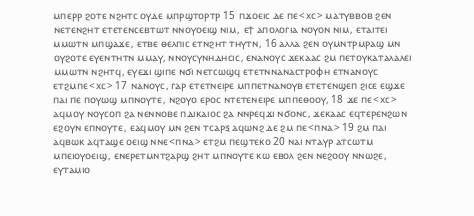ⲙⲡⲉⲣⲣ ϩⲟⲧⲉ ⲛϩⲏⲧⲥ ⲟⲩⲇⲉ ⲙⲡⲣϣⲧⲟⲣⲧⲣ 15 ⲡϫⲟⲉⲓⲥ ⲇⲉ ⲡⲉ<ⲭⲥ> ⲙⲁⲧⲩⲃⲃⲟⲃ ϩⲉⲛ ⲛⲉⲧⲉⲛϩⲏⲧ ⲉⲧⲉⲧⲉⲛⲥⲉⲃⲧⲱⲧ ⲛⲛⲟⲩⲟⲉⲓϣ ⲛⲓⲙ, ⲉϯ ⲁⲡⲟⲗⲟⲅⲓⲁ ⲛⲟⲩⲟⲛ ⲛⲓⲙ, ⲉⲧⲁⲓⲧⲉⲓ ⲙⲙⲱⲧⲛ ⲙⲡϣⲁϫⲉ, ⲉⲧⲃⲉ ⲑⲉⲗⲡⲓⲥ ⲉⲧⲛϩⲏⲧ ⲧⲏⲩⲧⲛ, 16 ⲁⲗⲗⲁ ϩⲉⲛ ⲟⲩⲙⲛⲧⲣⲙⲣⲁϣ ⲙⲛ ⲟⲩϩⲟⲧⲉ ⲉⲩⲉⲛⲧⲏⲧⲛ ⲙⲙⲁⲩ, ⲛⲛⲟⲩⲥⲩⲛⲏⲇⲏⲥⲓⲥ, ⲉⲛⲁⲛⲟⲩⲥ ϫⲉⲕⲁⲁⲥ ϩⲙ ⲡⲉⲧⲟⲩⲕⲁⲧⲁⲗⲁⲗⲉⲓ ⲙⲙⲱⲧⲛ ⲛϩⲏⲧϥ, ⲉⲩⲉϫⲓ ϣⲓⲡⲉ ⲛϭⲓ ⲛⲉⲧⲥⲱϣϥ ⲉⲧⲉⲧⲛⲛⲁⲛⲁⲥⲧⲣⲟⲫⲏ ⲉⲧⲛⲁⲛⲟⲩⲥ ⲉⲧϩⲙⲡⲉ<ⲭⲥ> 17 ⲛⲁⲛⲟⲩⲥ, ⲅⲁⲣ ⲉⲧⲉⲧⲛⲉⲓⲣⲉ ⲙⲡⲡⲉⲧⲛⲁⲛⲟⲩⲃ ⲉⲧⲉⲧⲉⲛϣⲉⲡ ϩⲓⲥⲉ ⲉϣϫⲉ ⲡⲁⲓ ⲡⲉ ⲡⲟⲩⲱϣ ⲙⲡⲛⲟⲩⲧⲉ, ⲛϩⲟⲩⲟ ⲉⲣⲟⲥ ⲛⲧⲉⲧⲉⲛⲉⲓⲣⲉ ⲙⲡⲡⲉⲑⲟⲟⲩ, 18 ϫⲉ ⲡⲉ<ⲭⲥ> ⲁϥⲙⲟⲩ ⲛⲟⲩⲥⲟⲡ ϩⲁ ⲛⲉⲛⲛⲟⲃⲉ ⲡⲇⲓⲕⲁⲓⲟⲥ ϩⲁ ⲛⲛⲣⲉϥϫⲓ ⲛϭⲟⲛⲥ, ϫⲉⲕⲁⲁⲥ ⲉϥⲧⲉⲣⲉⲛϩⲱⲛ ⲉϩⲟⲩⲛ ⲉⲡⲛⲟⲩⲧⲉ, ⲉⲁϥⲙⲟⲩ ⲙⲛ ϩⲉⲛ ⲧⲥⲁⲣⲝ ⲁϥⲱⲛϩ ⲇⲉ ϩⲙ ⲡⲉ<ⲡⲛⲁ> 19 ϩⲙ ⲡⲁⲓ ⲁϥⲃⲱⲕ ⲁϥⲧⲁϣⲉ ⲟⲉⲓϣ ⲛⲛⲉ<ⲡⲛⲁ> ⲉⲧϩⲙ ⲡⲉϣⲧⲉⲕⲟ 20 ⲛⲁⲓ ⲛⲧⲁⲩⲣ ⲁⲧⲥⲱⲧⲙ ⲙⲡⲉⲓⲟⲩⲟⲉⲓϣ, ⲉⲛⲉⲣⲉⲧⲙⲛⲧϩⲁⲣϣ ϩⲏⲧ ⲙⲡⲛⲟⲩⲧⲉ ⲕⲱ ⲉⲃⲟⲗ ϩⲉⲛ ⲛⲉϩⲟⲟⲩ ⲛⲛⲱϩⲉ, ⲉⲩⲧⲁⲙⲓⲟ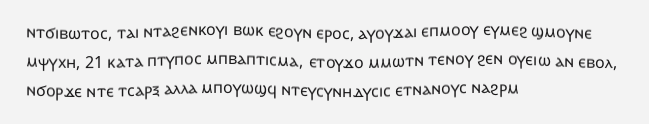ⲛⲧϭⲓⲃⲱⲧⲟⲥ, ⲧⲁⲓ ⲛⲧⲁϩⲉⲛⲕⲟⲩⲓ ⲃⲱⲕ ⲉϩⲟⲩⲛ ⲉⲣⲟⲥ, ⲁⲩⲟⲩϫⲁⲓ ⲉⲡⲙⲟⲟⲩ ⲉⲩⲙⲉϩ ϣⲙⲟⲩⲛⲉ ⲙⲯⲩⲭⲏ, 21 ⲕⲁⲧⲁ ⲡⲧⲩⲡⲟⲥ ⲙⲡⲃⲁⲡⲧⲓⲥⲙⲁ, ⲉⲧⲟⲩϫⲟ ⲙⲙⲱⲧⲛ ⲧⲉⲛⲟⲩ ϩⲉⲛ ⲟⲩⲉⲓⲱ ⲁⲛ ⲉⲃⲟⲗ, ⲛϭⲟⲣϫⲉ ⲛⲧⲉ ⲧⲥⲁⲣⲝ ⲁⲗⲗⲁ ⲙⲡⲟⲩⲱϣϥ ⲛⲧⲉⲩⲥⲩⲛⲏⲇⲩⲥⲓⲥ ⲉⲧⲛⲁⲛⲟⲩⲥ ⲛⲁϩⲣⲙ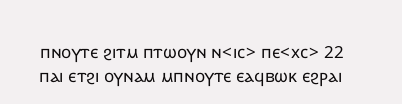ⲡⲛⲟⲩⲧⲉ ϩⲓⲧⲙ ⲡⲧⲱⲟⲩⲛ ⲛ<ⲓⲥ> ⲡⲉ<ⲭⲥ> 22 ⲡⲁⲓ ⲉⲧϩⲓ ⲟⲩⲛⲁⲙ ⲙⲡⲛⲟⲩⲧⲉ ⲉⲁϥⲃⲱⲕ ⲉϩⲣⲁⲓ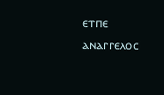ⲉⲧⲡⲉ ⲁⲛⲁⲅⲅⲉⲗⲟⲥ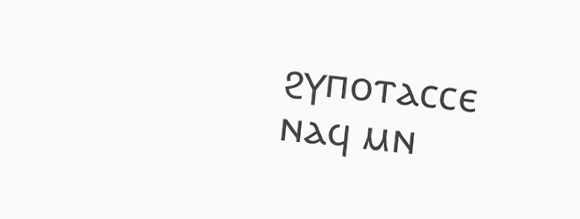ϩⲩⲡⲟⲧⲁⲥⲥⲉ ⲛⲁϥ ⲙⲛ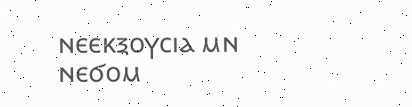ⲛⲉⲉⲕⲝⲟⲩⲥⲓⲁ ⲙⲛ ⲛⲉϭⲟⲙ